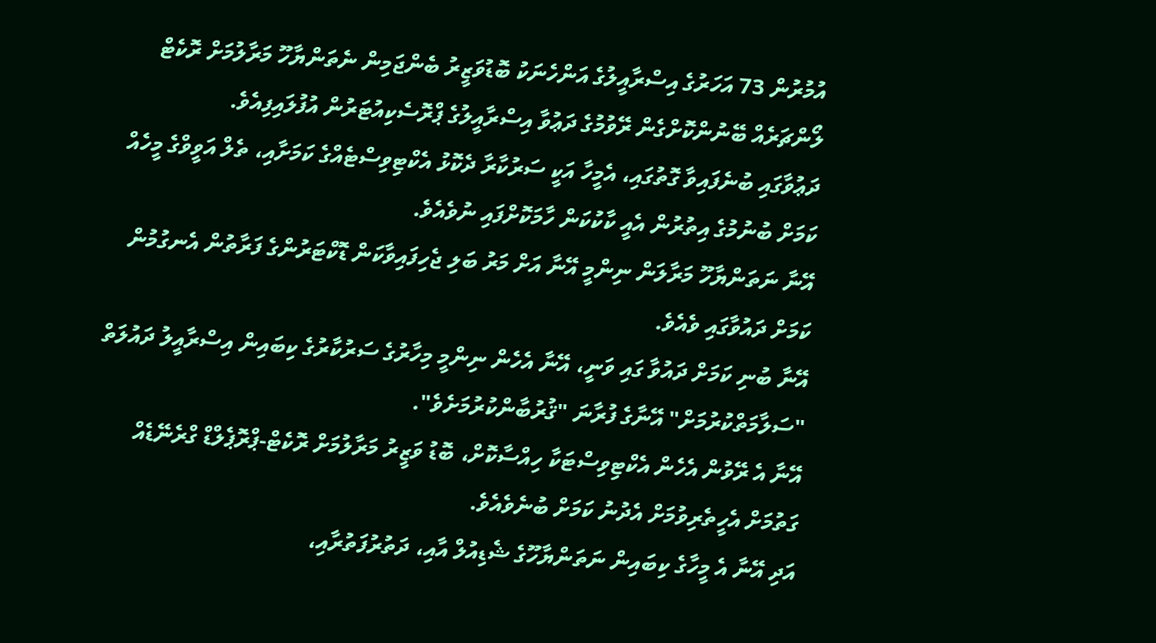އުމުރުން 73 އަހަރުގެ އިސްރާއީލުގެ އަންހެނަކު ބޮޑުވަޒީރު ބެންޖަމިން ނެތަންޔާހޫ މަރާލުމަށް ރޮކެޓް ލޯންޗަރެއް ބޭނުންކޮށްގެން ރޭވުމުގެ ދަޢުވާ އިސްރާއީލުގެ ޕްރޮސެކިއުޓަރުން އުފުލައިފިއެވެ.
ދަޢުވާގައި ބުނެފައިވާ ގޮތުގައި، އެމީހާ އަކީ ސަރުކާރާ ދެކޮޅު އެކްޓިވިސްޓެއްގެ ކަމަށާއި، ތެލް އަވީވްގެ މީހެއް ކަމަށް ބުނުމުގެ އިތުރުން އެއީ ކާކުކަން ހާމަކޮށްފައި ނުވެއެވެ.
އޭނާ ނަތަންޔާހޫ މަރާލަން ނިންމީ އޭނާ އަށް މަރު ބަލި ޖެހިފައިވާކަން ޑޮކްޓަރުންގެ ފަރާތުން އެނގުމުން ކަމަށް ދައުވާގައި ވެއެވެ.
އޭނާ ބުނި ކަމަށް ދައުވާ ގައި ވަނީ، އޭނާ އެހެން ނިންމީ މިހާރުގެ ސަރުކާރުގެ ކިބައިން އިސްރާއީލު ދައުލަތް "ސަލާމަތްކުރުމަށް" އޭނާގެ ފުރާނަ "ޤުރުބާންކުރުމަށެވެ".
އޭނާ އެ ރޭވުން އެހެން އެކްޓިވިސްޓަކާ ހިއްސާކޮށް، ބޮޑު ވަޒީރު މަރާލުމަށް ރޮކެޓް-ޕްރޮޕެލްޑް ގްރެނޭޑެއް ގަތުމަށް އެހީތެރިވުމަށް އެދުނު ކަމަށް ބުނެވެއެވެ.
އަދި އޭނާ އެ މީހާގެ ކިބައިން ނަތަންޔާހޫގެ ޝެޑިއުލް އާއި، ދަތުރުފަތުރާއި،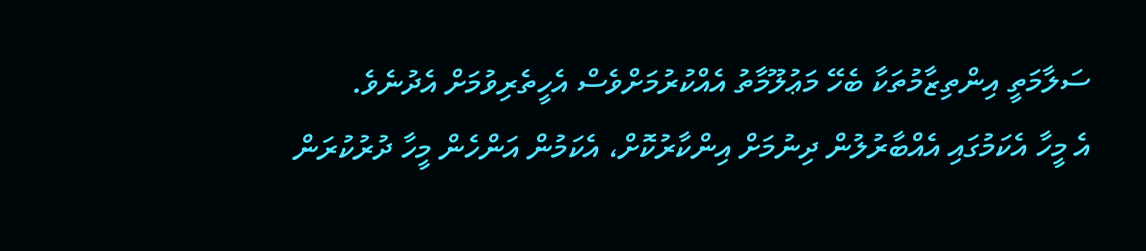ސަލާމަތީ އިންތިޒާމުތަކާ ބެހޭ މަޢުލޫމާތު އެއްކުރުމަށްވެސް އެހީތެރިވުމަށް އެދުނެވެ.
އެ މީހާ އެކަމުގައި އެއްބާރުލުން ދިނުމަށް އިންކާރުކޮށް، އެކަމުން އަންހެން މީހާ ދުރުކުރަން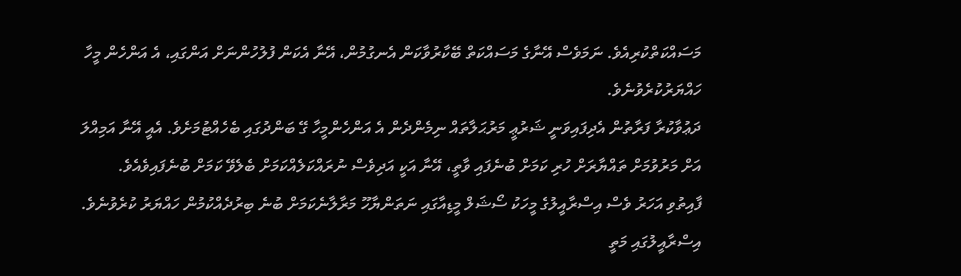މަސައްކަތްކުރިއެވެ. ނަމަވެސް އޭނާގެ މަސައްކަތް ބޭކާރުވާކަން އެނގުމުން، އޭނާ އެކަން ފުލުހުންނަށް އަންގައި، އެ އަންހެން މީހާ ހައްޔަރުކުރެވުނެވެ.
ދަޢުވާކުރާ ފަރާތުން އެދިފައިވަނީ ޝަރުޢީ މަރުޙަލާތައް ނިމެންދެން އެ އަންހެންމީހާ ގޭ ބަންދުގައި ބެހެއްޓުމަށެވެ. އެއީ އޭނާ އަމިއްލަ އަށް މަރުވުމަށް ތައްޔާރަށް ހުރި ކަމަށް ބުނެފައި ވާތީ، އޭނާ އަކީ އަދިވެސް ނުރައްކަލެއްކަމަށް ބެލެވޭ ކަމަށް ބުނެފައިވެއެވެ.
ފާއިތުވި އަހަރު ވެސް އިސްރާއީލުގެ މީހަކު ސޯޝަލް މީޑިއާގައި ނަތަންޔާހޫ މަރާލާނެކަމަށް ބުނެ ބިރުދެއްކުމުން ހައްޔަރު ކުރެވުނެވެ.
އިސްރާއީލުގައި މަތީ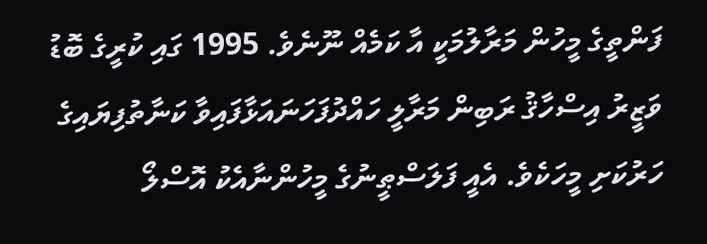ފަންތީގެ މީހުން މަރާލުމަކީ އާ ކަމެއް ނޫނެވެ. 1995 ގައި ކުރީގެ ބޮޑު ވަޒީރު އިސްހާޤު ރަބިން މަރާލީ ހައްދުފަހަނައަޅާފައިވާ ކަނާތުފިޔައިގެ ހަރުކަށި މީހަކެވެ. އެއީ ފަލަސްޠީނުގެ މީހުންނާއެކު އޮސްލޯ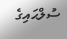ސުލްޙައިގެ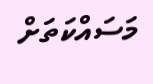މަސައްކަތަށް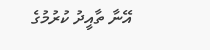އޭނާ ތާއީދު ކުރުމުގެ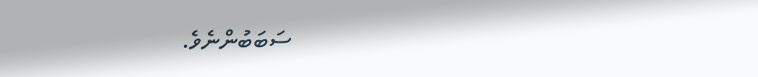ސަބަބުންނެވެ.